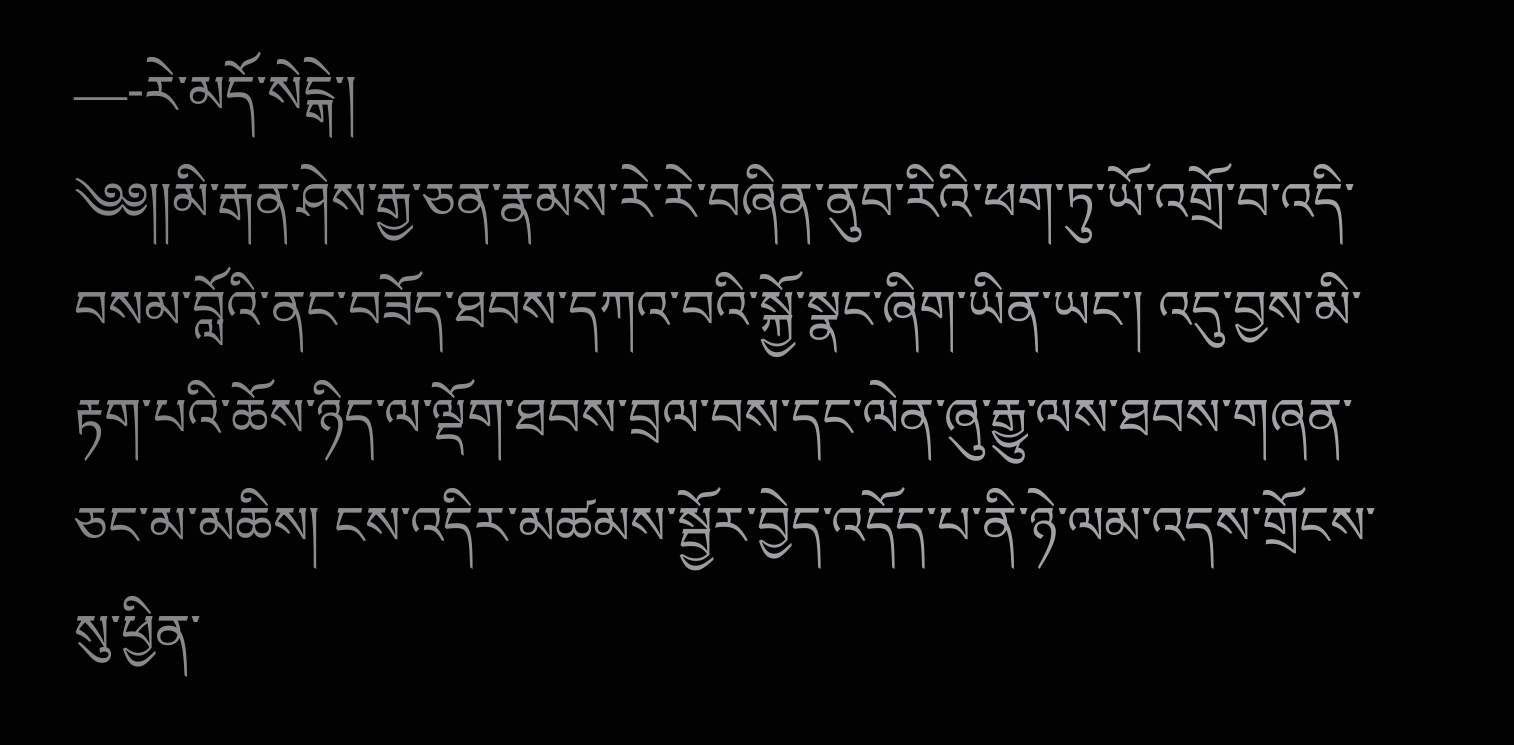—-རེ་མདོ་སེངྒེ་།
༄༅།།མི་རྒན་ཤེས་རྒྱ་ཅན་རྣམས་རེ་རེ་བཞིན་ནུབ་རིའི་ཕག་ཏུ་ཡོ་འགྲོ་བ་འདི་བསམ་བློའི་ནང་བཟོད་ཐབས་དཀའ་བའི་སྐྱོ་སྣང་ཞིག་ཡིན་ཡང་། འདུ་བྱས་མི་རྟག་པའི་ཆོས་ཉིད་ལ་ལྡོག་ཐབས་བྲལ་བས་དང་ལེན་ཞུ་རྒྱུ་ལས་ཐབས་གཞན་ཅང་མ་མཆིས། ངས་འདིར་མཚམས་སྦྱོར་བྱེད་འདོད་པ་ནི་ཉེ་ལམ་འདས་གྲོངས་སུ་ཕྱིན་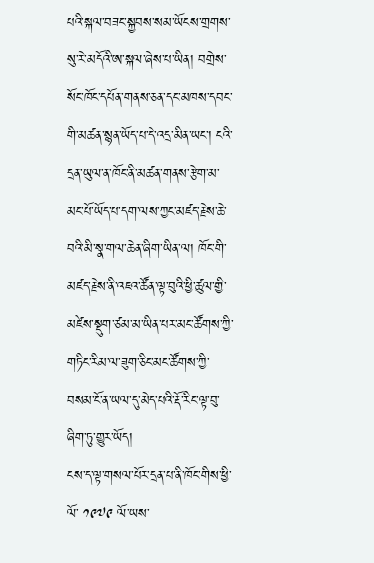པའི་སྐལ་བཟང་སྐྱབས་སམ་ཡོངས་གྲགས་སུ་རེ་མདོའི་ཨ་སྐལ་ཞེས་པ་ཡིན། བགྲེས་སོང་ཁོང་དཔོན་གནས་ཅན་དང་མཁས་དབང་གི་མཚན་སྙན་ཡོད་པ་དེ་འདྲ་མིན་ཡང་། ངའི་དྲན་ཡུལ་ན་ཁོང་ནི་མཚན་གནས་རྩེག་མ་མང་པོ་ཡོད་པ་དག་ལས་ཀྱང་མཛད་རྗེས་ཆེ་བའི་མི་སྣ་གལ་ཆེན་ཞིག་ཡིན་ལ། ཁོང་གི་མཛད་རྗེས་ནི་འཇའ་ཚོན་ལྟ་བུའི་ཕྱི་ཚུལ་གྱི་མཛེས་སྡུག་ཙམ་མ་ཡིན་པར་མང་ཚོགས་ཀྱི་གཏིང་རིམ་ལ་ཟུག་ཅིང་མང་ཚོགས་ཀྱི་བསམ་ངོ་ན་ཡལ་དུ་མེད་པའི་རྡོ་རིང་ལྟ་བུ་ཞིག་ཏུ་གྱུར་ཡོད།
ངས་ད་ལྟ་གསལ་པོར་དྲན་པ་ནི་ཁོང་གིས་ཕྱི་ལོ་ ༡༩༧༩ ལོ་ཡས་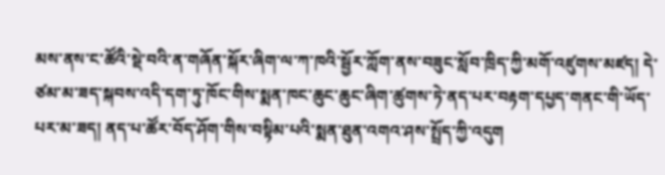མས་ནས་ང་ཚོའི་སྡེ་བའི་ན་གཞོན་སྐོར་ཞིག་ལ་ཀ་ཁའི་སྦྱོར་ཀློག་ནས་བཟུང་སློབ་ཁྲིད་ཀྱི་མགོ་འཛུགས་མཛད། དེ་ཙམ་མ་ཟད་སྐབས་འདི་དག་ཏུ་ཁོང་གིས་སྨན་ཁང་ཆུང་ཆུང་ཞིག་ཚུགས་ཏེ་ནད་པར་བརྟག་དཔྱད་གནང་གི་ཡོད་པར་མ་ཟད། ནད་པ་ཚོར་བོད་ཤོག་གིས་བསྟིམ་པའི་སྨན་ཐུན་འགའ་ཤས་སྤྲོད་ཀྱི་འདུག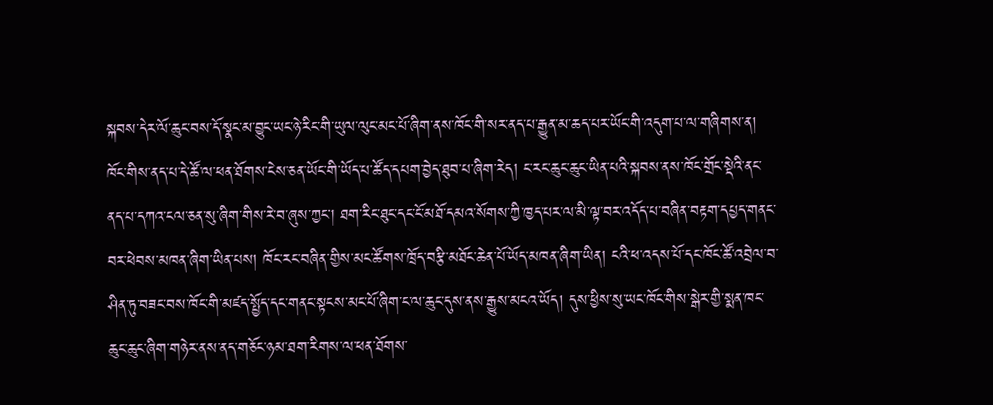སྐབས་དེར་ལོ་ཆུང་བས་དོ་སྣང་མ་བྱུང་ཡང་ཉེ་རིང་གི་ཡུལ་ལུང་མང་པོ་ཞིག་ནས་ཁོང་གི་སར་ནད་པ་རྒྱུན་མ་ཆད་པར་ཡོང་གི་འདུག་པ་ལ་གཞིགས་ན། ཁོང་གིས་ནད་པ་དེ་ཚོ་ལ་ཕན་ཐོགས་ངེས་ཅན་ཡོང་གི་ཡོད་པ་ཚོད་དཔག་བྱེད་ཐུབ་པ་ཞིག་རེད། ང་རང་ཆུང་ཆུང་ཡིན་པའི་སྐབས་ནས་ཁོང་གྲོང་སྡེའི་ནང་ནད་པ་དཀའ་ངལ་ཅན་སུ་ཞིག་གིས་རེ་བ་ཞུས་ཀྱང། ཐག་རིང་ཐུང་དང་ངོ་མཐོ་དམའ་སོགས་ཀྱི་ཁྱད་པར་ལ་མི་ལྟ་བར་འདོད་པ་བཞིན་བརྟག་དཔྱད་གནང་བར་ཕེབས་མཁན་ཞིག་ཡིན་པས། ཁོང་རང་བཞིན་གྱིས་མང་ཚོགས་ཁྲོད་བརྩི་མཐོང་ཆེན་པོ་ཡོད་མཁན་ཞིག་ཡིན། ངའི་ཕ་འདས་པོ་དང་ཁོང་ཚོ་འབྲེལ་བ་ཤིན་ཏུ་བཟང་བས་ཁོང་གི་མཛད་སྤྱོད་དང་གནང་སྟངས་མང་པོ་ཞིག་ང་ལ་ཆུང་དུས་ནས་རྒྱུས་མངའ་ཡོད། དུས་ཕྱིས་སུ་ཡང་ཁོང་གིས་སྒེར་གྱི་སྨན་ཁང་ཆུང་ཆུང་ཞིག་གཉེར་ནས་ནད་གཅོང་ཉམ་ཐག་རིགས་ལ་ཕན་ཐོགས་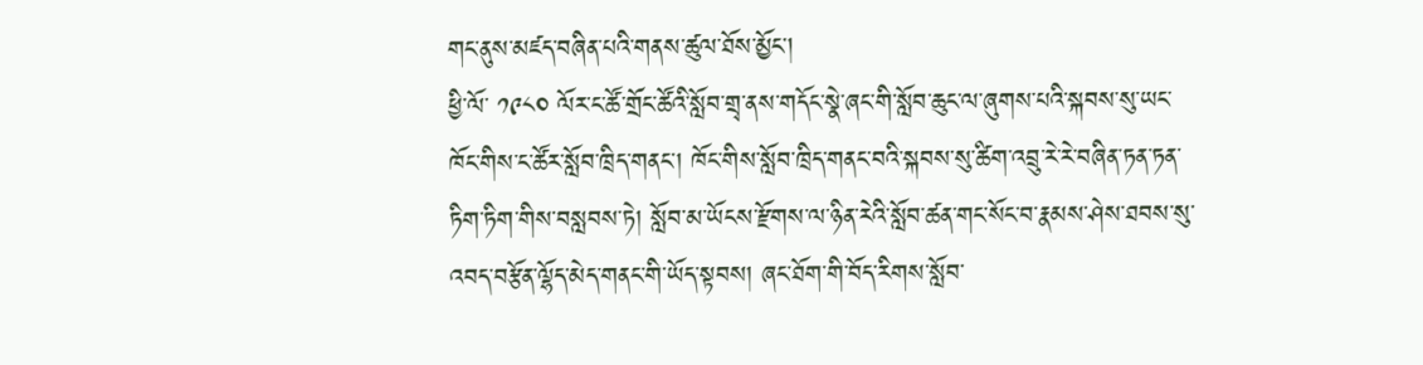གང་ནུས་མཛད་བཞིན་པའི་གནས་ཚུལ་ཐོས་མྱོང།
ཕྱི་ལོ་ ༡༩༨༠ ལོར་ང་ཚོ་གྲོང་ཚོའི་སློབ་གྲྭ་ནས་གདོང་སྣེ་ཞང་གི་སློབ་ཆུང་ལ་ཞུགས་པའི་སྐབས་སུ་ཡང་ཁོང་གིས་ང་ཚོར་སློབ་ཁྲིད་གནང་། ཁོང་གིས་སློབ་ཁྲིད་གནང་བའི་སྐབས་སུ་ཚིག་འབྲུ་རེ་རེ་བཞིན་ཏན་ཏན་ཏིག་ཏིག་གིས་བསླབས་ཏེ། སློབ་མ་ཡོངས་རྫོགས་ལ་ཉིན་རེའི་སློབ་ཚན་གང་སོང་བ་རྣམས་ཤེས་ཐབས་སུ་འབད་བརྩོན་ལྷོད་མེད་གནང་གི་ཡོད་སྟབས། ཞང་ཐོག་གི་བོད་རིགས་སློབ་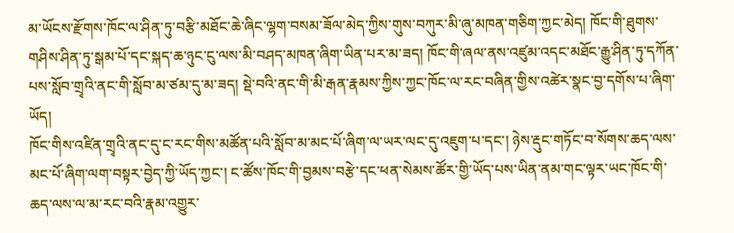མ་ཡོངས་རྫོགས་ཁོང་ལ་ཤིན་ཏུ་བརྩི་མཐོང་ཆེ་ཞིང་ལྷག་བསམ་ཟོལ་མེད་ཀྱིས་གུས་བཀུར་མི་ཞུ་མཁན་གཅིག་ཀྱང་མེད། ཁོང་གི་ཐུགས་གཤིས་ཤིན་ཏུ་སྒམ་པོ་དང་སྐད་ཆ་ཉུང་ངུ་ལས་མི་བཤད་མཁན་ཞིག་ཡིན་པར་མ་ཟད། ཁོང་གི་ཞལ་ནས་འཛུམ་འདང་མཐོང་རྒྱུ་ཤིན་ཏུ་དཀོན་པས་སློབ་གྲྭའི་ནང་གི་སློབ་མ་ཙམ་དུ་མ་ཟད། སྡེ་བའི་ནང་གི་མི་རྒན་རྣམས་ཀྱིས་ཀྱང་ཁོང་ལ་རང་བཞིན་གྱིས་འཚེར་སྣང་བྱ་དགོས་པ་ཞིག་ཡོད།
ཁོང་གིས་འཛིན་གྲྭའི་ནང་དུ་ང་རང་གིས་མཚོན་པའི་སློབ་མ་མང་པོ་ཞིག་ལ་ཡར་ལང་དུ་འཇུག་པ་དང་། ཉེས་རྡུང་གཏོང་བ་སོགས་ཆད་ལས་མང་པོ་ཞིག་ལག་བསྟར་བྱེད་ཀྱི་ཡོད་ཀྱང་། ང་ཚོས་ཁོང་གི་བྱམས་བརྩེ་དང་ཕན་སེམས་ཚོར་གྱི་ཡོད་པས་ཡིན་ནམ་གང་ལྟར་ཡང་ཁོང་གི་ཆད་ལས་ལ་མ་རང་བའི་རྣམ་འགྱུར་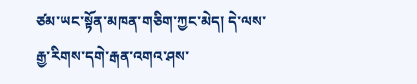ཙམ་ཡང་སྟོན་མཁན་གཅིག་ཀྱང་མེད། དེ་ལས་རྒྱ་རིགས་དགེ་རྒན་འགའ་ཤས་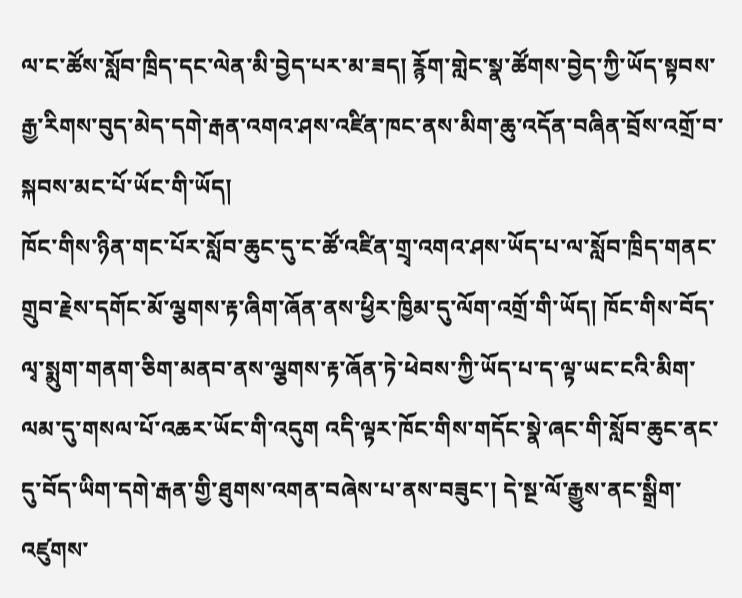ལ་ང་ཚོས་སློབ་ཁྲིད་དང་ལེན་མི་བྱེད་པར་མ་ཟད། རྙོག་གླེང་སྣ་ཚོགས་བྱེད་ཀྱི་ཡོད་སྟབས་རྒྱ་རིགས་བུད་མེད་དགེ་རྒན་འགའ་ཤས་འཛིན་ཁང་ནས་མིག་ཆུ་འདོན་བཞིན་བྲོས་འགྲོ་བ་སྐབས་མང་པོ་ཡོང་གི་ཡོད།
ཁོང་གིས་ཉིན་གང་པོར་སློབ་ཆུང་དུ་ང་ཚོ་འཛིན་གྲྭ་འགའ་ཤས་ཡོད་པ་ལ་སློབ་ཁྲིད་གནང་གྲུབ་རྗེས་དགོང་མོ་ལྕགས་རྟ་ཞིག་ཞོན་ནས་ཕྱིར་ཁྱིམ་དུ་ལོག་འགྲོ་གི་ཡོད། ཁོང་གིས་བོད་ལྭ་སྨུག་གནག་ཅིག་མནབ་ནས་ལྕགས་རྟ་ཞོན་ཏེ་ཕེབས་ཀྱི་ཡོད་པ་ད་ལྟ་ཡང་ངའི་མིག་ལམ་དུ་གསལ་པོ་འཆར་ཡོང་གི་འདུག འདི་ལྟར་ཁོང་གིས་གདོང་སྣེ་ཞང་གི་སློབ་ཆུང་ནང་དུ་བོད་ཡིག་དགེ་རྒན་གྱི་ཐུགས་འགན་བཞེས་པ་ནས་བཟུང་། དེ་སྔ་ལོ་རྒྱུས་ནང་སྒྲིག་འཛུགས་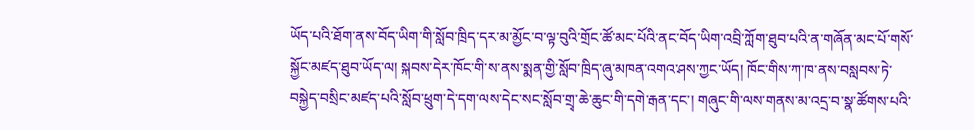ཡོད་པའི་ཐོག་ནས་བོད་ཡིག་གི་སློབ་ཁྲིད་དར་མ་མྱོང་བ་ལྟ་བུའི་གྲོང་ཚོ་མང་པོའི་ནང་བོད་ཡིག་འབྲི་ཀློག་ཐུབ་པའི་ན་གཞོན་མང་པོ་གསོ་སྐྱོང་མཛད་ཐུབ་ཡོད་ལ། སྐབས་དེར་ཁོང་གི་ས་ནས་སྨན་གྱི་སློབ་ཁྲིད་ཞུ་མཁན་འགའ་ཤས་ཀྱང་ཡོད། ཁོང་གིས་ཀ་ཁ་ནས་བསླབས་ཏེ་བསྐྱེད་བསྲིང་མཛད་པའི་སློབ་ཕྲུག་དེ་དག་ལས་དེང་སང་སློབ་གྲྭ་ཆེ་ཆུང་གི་དགེ་རྒན་དང་། གཞུང་གི་ལས་གནས་མ་འདྲ་བ་སྣ་ཚོགས་པའི་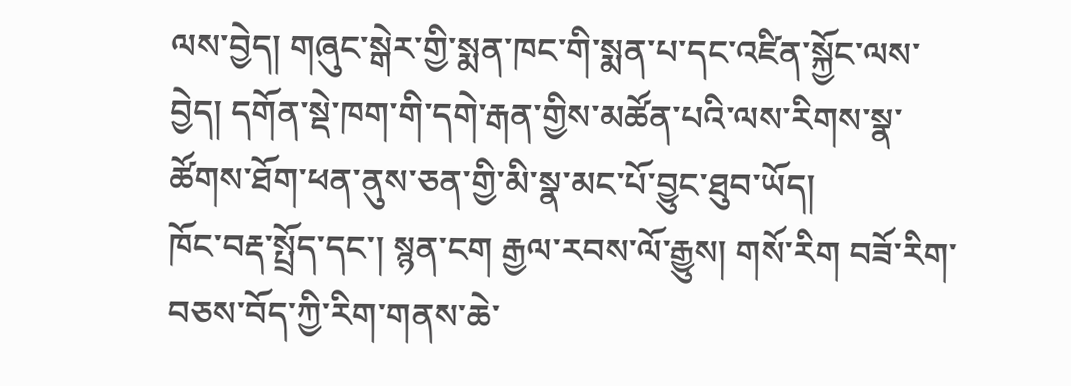ལས་བྱེད། གཞུང་སྒེར་གྱི་སྨན་ཁང་གི་སྨན་པ་དང་འཛིན་སྐྱོང་ལས་བྱེད། དགོན་སྡེ་ཁག་གི་དགེ་རྒན་གྱིས་མཚོན་པའི་ལས་རིགས་སྣ་ཚོགས་ཐོག་ཕན་ནུས་ཅན་གྱི་མི་སྣ་མང་པོ་བྱུང་ཐུབ་ཡོད།
ཁོང་བརྡ་སྤྲོད་དང་། སྙན་ངག རྒྱལ་རབས་ལོ་རྒྱུས། གསོ་རིག བཟོ་རིག་བཅས་བོད་ཀྱི་རིག་གནས་ཆེ་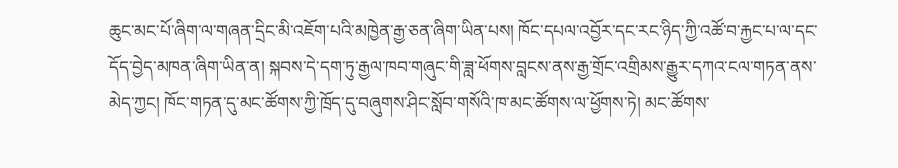ཆུང་མང་པོ་ཞིག་ལ་གཞན་དྲིང་མི་འཇོག་པའི་མཁྱེན་རྒྱ་ཅན་ཞིག་ཡིན་པས། ཁོང་དཔལ་འབྱོར་དང་རང་ཉིད་ཀྱི་འཚོ་བ་རྐྱང་པ་ལ་དང་དོད་བྱེད་མཁན་ཞིག་ཡིན་ན། སྐབས་དེ་དག་ཏུ་རྒྱལ་ཁབ་གཞུང་གི་ཟླ་ཕོགས་བླངས་ནས་རྒྱ་གྲོང་འགྲིམས་རྒྱུར་དཀའ་ངལ་གཏན་ནས་མེད་ཀྱང། ཁོང་གཏན་དུ་མང་ཚོགས་ཀྱི་ཁྲོད་དུ་བཞུགས་ཤིང་སློབ་གསོའི་ཁ་མང་ཚོགས་ལ་ཕྱོགས་ཏེ། མང་ཚོགས་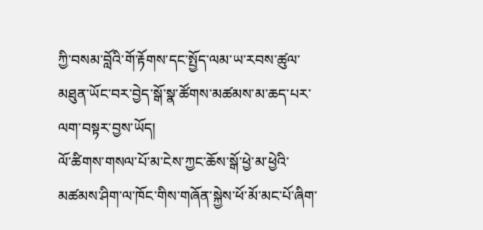ཀྱི་བསམ་བློའི་གོ་རྟོགས་དང་སྤྱོད་ལམ་ཡ་རབས་ཚུལ་མཐུན་ཡོང་བར་བྱེད་སྒོ་སྣ་ཚོགས་མཚམས་མ་ཆད་པར་ལག་བསྟར་བྱས་ཡོད།
ལོ་ཚིགས་གསལ་པོ་མ་ངེས་ཀྱང་ཆོས་སྒོ་ཕྱེ་མ་ཕྱེའི་མཚམས་ཤིག་ལ་ཁོང་གིས་གཞོན་སྐྱེས་ཕོ་མོ་མང་པོ་ཞིག་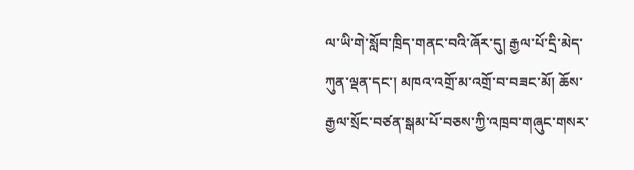ལ་ཡི་གེ་སློབ་ཁྲིད་གནང་བའི་ཞོར་དུ། རྒྱལ་པོ་དྲི་མེད་ཀུན་ལྡན་དང་། མཁའ་འགྲོ་མ་འགྲོ་བ་བཟང་མོ། ཆོས་རྒྱལ་སྲོང་བཙན་སྒམ་པོ་བཅས་ཀྱི་འཁྲབ་གཞུང་གསར་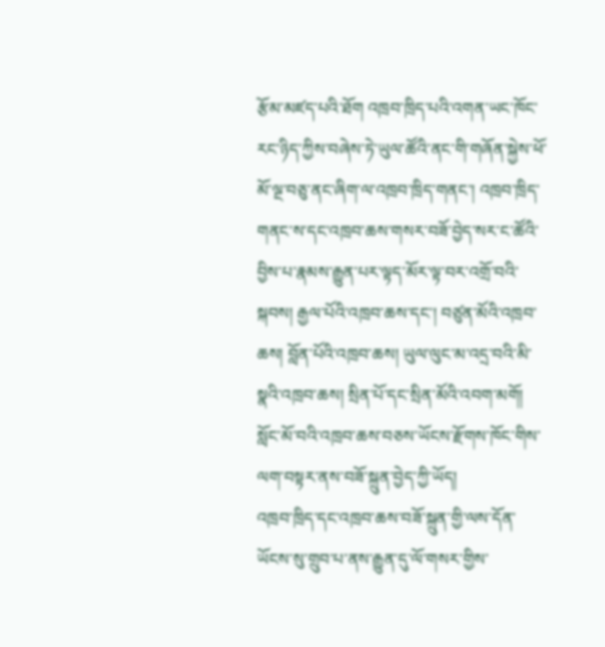རྩོམ་མཛད་པའི་ཐོག འཁྲབ་ཁྲིད་པའི་འགན་ཡང་ཁོང་རང་ཉིད་ཀྱིས་བཞེས་ཏེ་ཡུལ་ཚོའི་ནང་གི་གཞོན་སྐྱེས་ཕོ་མོ་ལྔ་བཅུ་ནང་ཞིག་ལ་འཁྲབ་ཁྲིད་གནང་། འཁྲབ་ཁྲིད་གནང་ས་དང་འཁྲབ་ཆས་གསར་བཟོ་བྱེད་སར་ང་ཚོའི་བྱིས་པ་རྣམས་རྒྱུན་པར་ལྟད་མོར་ལྟ་བར་འགྲོ་བའི་སྐབས། རྒྱལ་པོའི་འཁྲབ་ཆས་དང་། བཙུན་མོའི་འཁྲབ་ཆས། བློན་པོའི་འཁྲབ་ཆས། ཡུལ་ལུང་མ་འདྲ་བའི་མི་སྣའི་འཁྲབ་ཆས། སྲིན་པོ་དང་སྲིན་མོའི་འབག་མགོ། སློང་མོ་བའི་འཁྲབ་ཆས་བཅས་ཡོངས་རྫོགས་ཁོང་གིས་ལག་བསྟར་ནས་བཟོ་སྐྲུན་བྱེད་ཀྱི་ཡོད།
འཁྲབ་ཁྲིད་དང་འཁྲབ་ཆས་བཟོ་སྐྲུན་གྱི་ལས་དོན་ཡོངས་སུ་གྲུབ་པ་ནས་རྒྱུན་དུ་ལོ་གསར་གྱིས་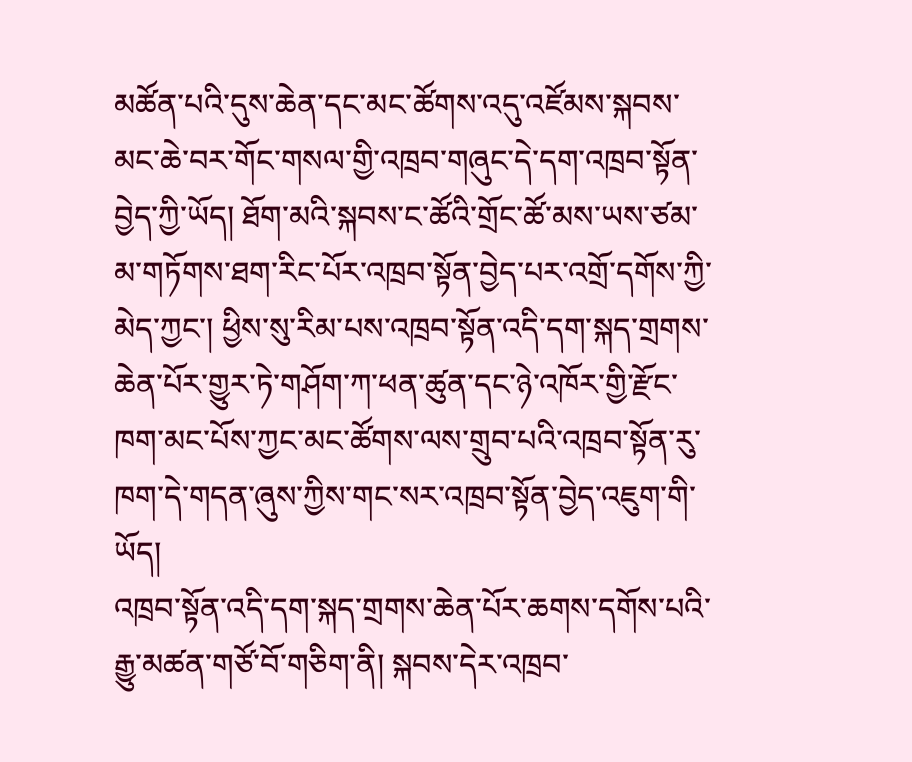མཚོན་པའི་དུས་ཆེན་དང་མང་ཚོགས་འདུ་འཛོམས་སྐབས་མང་ཆེ་བར་གོང་གསལ་གྱི་འཁྲབ་གཞུང་དེ་དག་འཁྲབ་སྟོན་བྱེད་ཀྱི་ཡོད། ཐོག་མའི་སྐབས་ང་ཚོའི་གྲོང་ཚོ་མས་ཡས་ཙམ་མ་གཏོགས་ཐག་རིང་པོར་འཁྲབ་སྟོན་བྱེད་པར་འགྲོ་དགོས་ཀྱི་མེད་ཀྱང་། ཕྱིས་སུ་རིམ་པས་འཁྲབ་སྟོན་འདི་དག་སྐད་གྲགས་ཆེན་པོར་གྱུར་ཏེ་གཤོག་ཀ་ཕན་ཚུན་དང་ཉེ་འཁོར་གྱི་རྫོང་ཁག་མང་པོས་ཀྱང་མང་ཚོགས་ལས་གྲུབ་པའི་འཁྲབ་སྟོན་རུ་ཁག་དེ་གདན་ཞུས་ཀྱིས་གང་སར་འཁྲབ་སྟོན་བྱེད་འཇུག་གི་ཡོད།
འཁྲབ་སྟོན་འདི་དག་སྐད་གྲགས་ཆེན་པོར་ཆགས་དགོས་པའི་རྒྱུ་མཚན་གཙོ་བོ་གཅིག་ནི། སྐབས་དེར་འཁྲབ་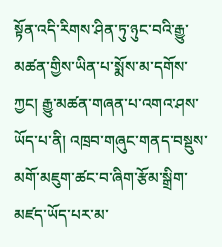སྟོན་འདི་རིགས་ཤིན་ཏུ་ཉུང་བའི་རྒྱུ་མཚན་གྱིས་ཡིན་པ་སྨོས་མ་དགོས་ཀྱང། རྒྱུ་མཚན་གཞན་པ་འགའ་ཤས་ཡོད་པ་ནི། འཁྲབ་གཞུང་གནད་བསྡུས་མགོ་མཇུག་ཚང་བ་ཞིག་རྩོམ་སྒྲིག་མཛད་ཡོད་པར་མ་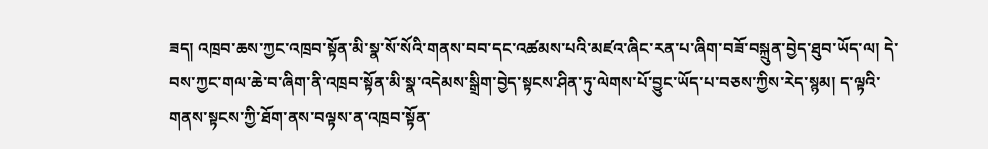ཟད། འཁྲབ་ཆས་ཀྱང་འཁྲབ་སྟོན་མི་སྣ་སོ་སོའི་གནས་བབ་དང་འཚམས་པའི་མཛའ་ཞིང་རན་པ་ཞིག་བཟོ་བསྐྲུན་བྱེད་ཐུབ་ཡོད་ལ། དེ་བས་ཀྱང་གལ་ཆེ་བ་ཞིག་ནི་འཁྲབ་སྟོན་མི་སྣ་འདེམས་སྒྲིག་བྱེད་སྟངས་ཤིན་ཏུ་ལེགས་པོ་བྱུང་ཡོད་པ་བཅས་ཀྱིས་རེད་སྙམ། ད་ལྟའི་གནས་སྟངས་ཀྱི་ཐོག་ནས་བལྟས་ན་འཁྲབ་སྟོན་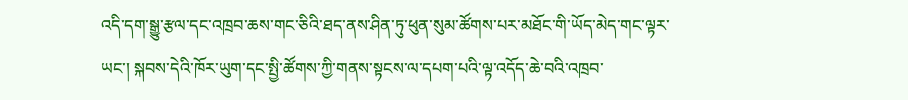འདི་དག་སྒྱུ་རྩལ་དང་འཁྲབ་ཆས་གང་ཅིའི་ཐད་ནས་ཤིན་ཏུ་ཕུན་སུམ་ཚོགས་པར་མཐོང་གི་ཡོད་མེད་གང་ལྟར་ཡང་། སྐབས་དེའི་ཁོར་ཡུག་དང་སྤྱི་ཚོགས་ཀྱི་གནས་སྟངས་ལ་དཔག་པའི་ལྟ་འདོད་ཆེ་བའི་འཁྲབ་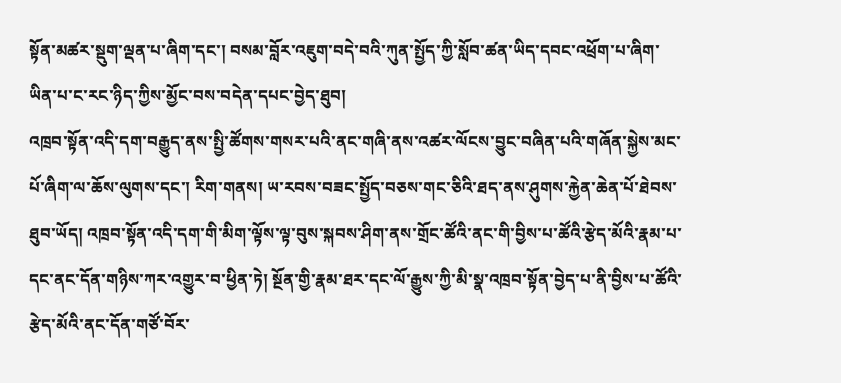སྟོན་མཚར་སྡུག་ལྡན་པ་ཞིག་དང་། བསམ་བློར་འཇུག་བདེ་བའི་ཀུན་སྤྱོད་ཀྱི་སློབ་ཚན་ཡིད་དབང་འཕྲོག་པ་ཞིག་ཡིན་པ་ང་རང་ཉིད་ཀྱིས་མྱོང་བས་བདེན་དཔང་བྱེད་ཐུབ།
འཁྲབ་སྟོན་འདི་དག་བརྒྱུད་ནས་སྤྱི་ཚོགས་གསར་པའི་ནང་གཞི་ནས་འཚར་ལོངས་བྱུང་བཞིན་པའི་གཞོན་སྐྱེས་མང་པོ་ཞིག་ལ་ཆོས་ལུགས་དང་། རིག་གནས། ཡ་རབས་བཟང་སྤྱོད་བཅས་གང་ཅིའི་ཐད་ནས་ཤུགས་རྐྱེན་ཆེན་པོ་ཐེབས་ཐུབ་ཡོད། འཁྲབ་སྟོན་འདི་དག་གི་མིག་ལྟོས་ལྟ་བུས་སྐབས་ཤིག་ནས་གྲོང་ཚོའི་ནང་གི་བྱིས་པ་ཚོའི་རྩེད་མོའི་རྣམ་པ་དང་ནང་དོན་གཉིས་ཀར་འགྱུར་བ་ཕྱིན་ཏེ། སྔོན་གྱི་རྣམ་ཐར་དང་ལོ་རྒྱུས་ཀྱི་མི་སྣ་འཁྲབ་སྟོན་བྱེད་པ་ནི་བྱིས་པ་ཚོའི་རྩེད་མོའི་ནང་དོན་གཙོ་བོར་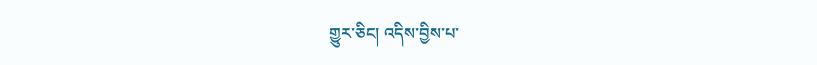གྱུར་ཅིང། འདིས་བྱིས་པ་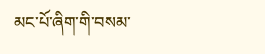མང་པོ་ཞིག་གི་བསམ་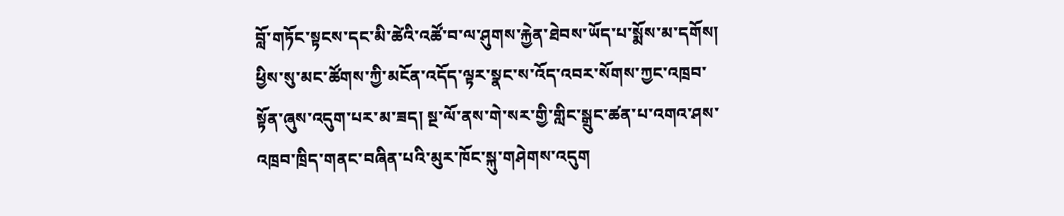བློ་གཏོང་སྟངས་དང་མི་ཚེའི་འཚོ་བ་ལ་ཤུགས་རྐྱེན་ཐེབས་ཡོད་པ་སྨོས་མ་དགོས། ཕྱིས་སུ་མང་ཚོགས་ཀྱི་མངོན་འདོད་ལྟར་སྣང་ས་འོད་འབར་སོགས་ཀྱང་འཁྲབ་སྟོན་ཞུས་འདུག་པར་མ་ཟད། སྔ་ལོ་ནས་གེ་སར་གྱི་གླིང་སྒྲུང་ཚན་པ་འགའ་ཤས་འཁྲབ་ཁྲིད་གནང་བཞིན་པའི་མུར་ཁོང་སྐུ་གཤེགས་འདུག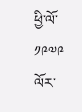ཕྱི་ལོ་ ༡༩༧༩ ལོར་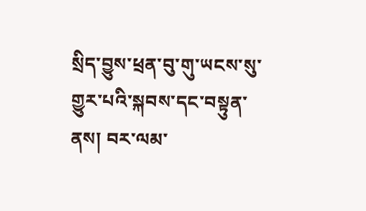སྲིད་བྱུས་ཕྲན་བུ་གུ་ཡངས་སུ་གྱུར་པའི་སྐབས་དང་བསྟུན་ནས། བར་ལམ་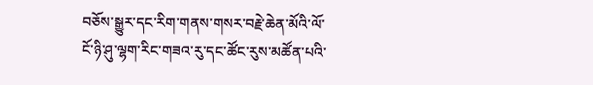བཅོས་སྒྱུར་དང་རིག་གནས་གསར་བརྗེ་ཆེན་མོའི་ལོ་ངོ་ཉི་ཤུ་ལྷག་རིང་གཟའ་རུ་དང་ཚོང་རུས་མཚོན་པའི་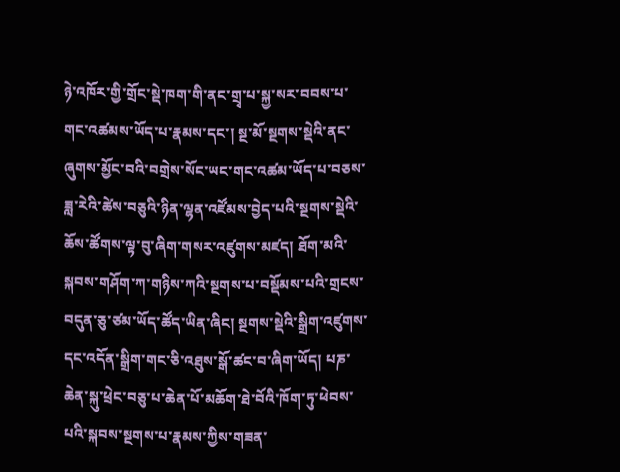ཉེ་འཁོར་གྱི་གྲོང་སྡེ་ཁག་གི་ནང་གྲྭ་པ་སྐྱ་སར་བབས་པ་གང་འཚམས་ཡོད་པ་རྣམས་དང་། སྔ་མོ་སྔགས་སྡེའི་ནང་ཞུགས་མྱོང་བའི་བགྲེས་སོང་ཡང་གང་འཚམ་ཡོད་པ་བཅས་ཟླ་རེའི་ཚེས་བཅུའི་ཉིན་ལྷན་འཛོམས་བྱེད་པའི་སྔགས་སྡེའི་ཆོས་ཚོགས་ལྟ་བུ་ཞིག་གསར་འཛུགས་མཛད། ཐོག་མའི་སྐབས་གཤོག་ཀ་གཉིས་ཀའི་སྔགས་པ་བསྡོམས་པའི་གྲངས་བདུན་ཅུ་ཙམ་ཡོད་ཚོད་ཡིན་ཞིང། སྔགས་སྡེའི་སྒྲིག་འཛུགས་དང་འདོན་སྒྲིག་གང་ཅི་འཐུས་སྒོ་ཚང་བ་ཞིག་ཡོད། པཎ་ཆེན་སྐུ་ཕྲེང་བཅུ་པ་ཆེན་པོ་མཆོག་ཐེ་བོའི་ཁོག་ཏུ་ཕེབས་པའི་སྐབས་སྔགས་པ་རྣམས་ཀྱིས་གཟན་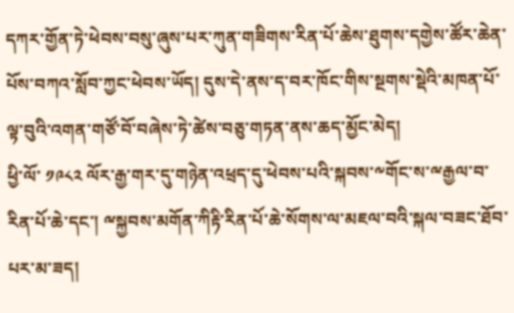དཀར་གྱོན་ཏེ་ཕེབས་བསུ་ཞུས་པར་ཀུན་གཟིགས་རིན་པོ་ཆེས་ཐུགས་དགྱེས་ཚོར་ཆེན་པོས་བཀའ་སློབ་ཀྱང་ཕེབས་ཡོད། དུས་དེ་ནས་ད་བར་ཁོང་གིས་སྔགས་སྡེའི་མཁན་པོ་ལྟ་བུའི་འགན་གཙོ་བོ་བཞེས་ཏེ་ཚེས་བཅུ་གཏན་ནས་ཆད་མྱོང་མེད།
ཕྱི་ལོ་ ༡༩༨༢ ལོར་རྒྱ་གར་དུ་གཉེན་འཕྲད་དུ་ཕེབས་པའི་སྐབས་༸གོང་ས་ྋརྒྱལ་བ་རིན་པོ་ཆེ་དང་། ྋསྐྱབས་མགོན་ཀིརྟི་རིན་པོ་ཆེ་སོགས་ལ་མཇལ་བའི་སྐལ་བཟང་ཐོབ་པར་མ་ཟད།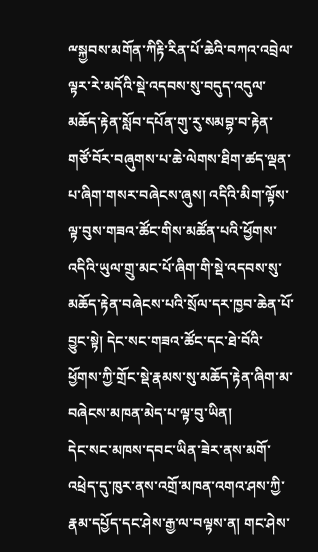ྋསྐྱབས་མགོན་ཀིརྟི་རིན་པོ་ཆེའི་བཀའ་འབྲེལ་ལྟར་རེ་མདོའི་སྡེ་འདབས་སུ་བདུད་འདུལ་མཆོད་རྟེན་སློབ་དཔོན་གུ་རུ་སམབྷ་བ་རྟེན་གཙོ་བོར་བཞུགས་པ་ཆེ་ལེགས་ཐིག་ཚད་ལྡན་པ་ཞིག་གསར་བཞེངས་ཞུས། འདིའི་མིག་ལྟོས་ལྟ་བུས་གཟའ་ཚོང་གིས་མཚོན་པའི་ཕྱོགས་འདིའི་ཡུལ་གྲུ་མང་པོ་ཞིག་གི་སྡེ་འདབས་སུ་མཆོད་རྟེན་བཞེངས་པའི་སྲོལ་དར་ཁྱབ་ཆེན་པོ་བྱུང་སྟེ། དེང་སང་གཟའ་ཚོང་དང་ཐེ་བོའི་ཕྱོགས་ཀྱི་གྲོང་སྡེ་རྣམས་སུ་མཆོད་རྟེན་ཞིག་མ་བཞེངས་མཁན་མེད་པ་ལྟ་བུ་ཡིན།
དེང་སང་མཁས་དབང་ཡིན་ཟེར་ནས་མགོ་འཕྲེད་དུ་ཁུར་ནས་འགྲོ་མཁན་འགའ་ཤས་ཀྱི་རྣམ་དཔྱོད་དང་ཤེས་རྒྱ་ལ་བལྟས་ན། གང་ཤེས་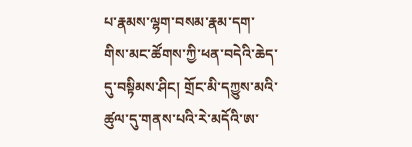པ་རྣམས་ལྷག་བསམ་རྣམ་དག་གིས་མང་ཚོགས་ཀྱི་ཕན་བདེའི་ཆེད་དུ་བསྟིམས་ཤིང། གྲོང་མི་དཀྱུས་མའི་ཚུལ་དུ་གནས་པའི་རེ་མདོའི་ཨ་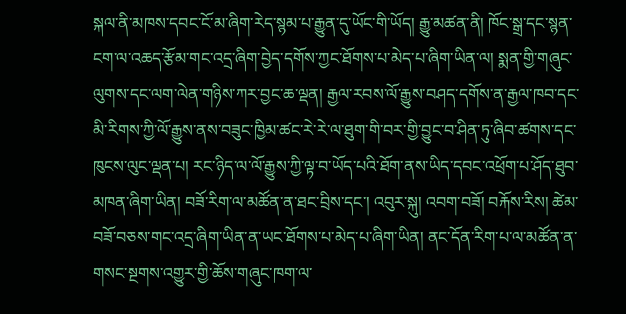སྐལ་ནི་མཁས་དབང་ངོ་མ་ཞིག་རེད་སྙམ་པ་རྒྱུན་དུ་ཡོང་གི་ཡོད། རྒྱུ་མཚན་ནི། ཁོང་སྒྲ་དང་སྙན་ངག་ལ་འཆད་རྩོམ་གང་འདྲ་ཞིག་བྱེད་དགོས་ཀྱང་ཐོགས་པ་མེད་པ་ཞིག་ཡིན་ལ། སྨན་གྱི་གཞུང་ལུགས་དང་ལག་ལེན་གཉིས་ཀར་བྱང་ཆ་ལྡན། རྒྱལ་རབས་ལོ་རྒྱུས་བཤད་དགོས་ན་རྒྱལ་ཁབ་དང་མི་རིགས་ཀྱི་ལོ་རྒྱུས་ནས་བཟུང་ཁྱིམ་ཚང་རེ་རེ་ལ་ཐུག་གི་བར་གྱི་བྱུང་བ་ཤིན་ཏུ་ཞིབ་ཚགས་དང་ཁུངས་ལུང་ལྡན་པ། རང་ཉིད་ལ་ལོ་རྒྱུས་ཀྱི་ལྟ་བ་ཡོད་པའི་ཐོག་ནས་ཡིད་དབང་འཕྲོག་པ་ཤོད་ཐུབ་མཁན་ཞིག་ཡིན། བཟོ་རིག་ལ་མཚོན་ན་ཐང་བྲིས་དང་། འབུར་སྐུ། འབག་བཟོ། བརྐོས་རིས། ཚེམ་བཟོ་བཅས་གང་འདྲ་ཞིག་ཡིན་ན་ཡང་ཐོགས་པ་མེད་པ་ཞིག་ཡིན། ནང་དོན་རིག་པ་ལ་མཚོན་ན་གསང་སྔགས་འགྱུར་གྱི་ཆོས་གཞུང་ཁག་ལ་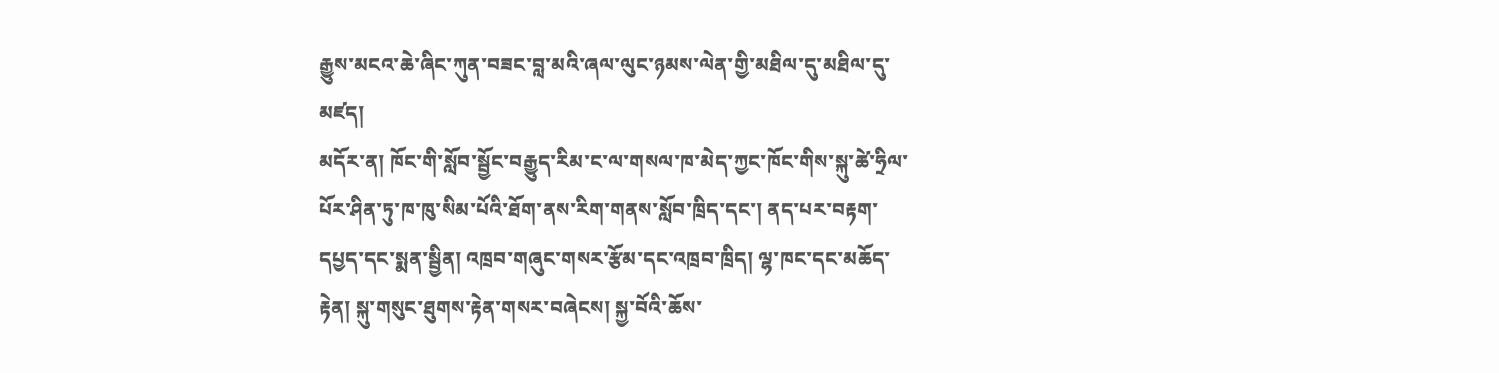རྒྱུས་མངའ་ཆེ་ཞིང་ཀུན་བཟང་བླ་མའི་ཞལ་ལུང་ཉམས་ལེན་གྱི་མཐིལ་དུ་མཐིལ་དུ་མཛད།
མདོར་ན། ཁོང་གི་སློབ་སྦྱོང་བརྒྱུད་རིམ་ང་ལ་གསལ་ཁ་མེད་ཀྱང་ཁོང་གིས་སྐུ་ཚེ་ཧྲིལ་པོར་ཤིན་ཏུ་ཁ་ཁུ་སིམ་པོའི་ཐོག་ནས་རིག་གནས་སློབ་ཁྲིད་དང་། ནད་པར་བརྟག་དཔྱད་དང་སྨན་སྦྱིན། འཁྲབ་གཞུང་གསར་རྩོམ་དང་འཁྲབ་ཁྲིད། ལྷ་ཁང་དང་མཆོད་རྟེན། སྐུ་གསུང་ཐུགས་རྟེན་གསར་བཞེངས། སྐྱ་བོའི་ཆོས་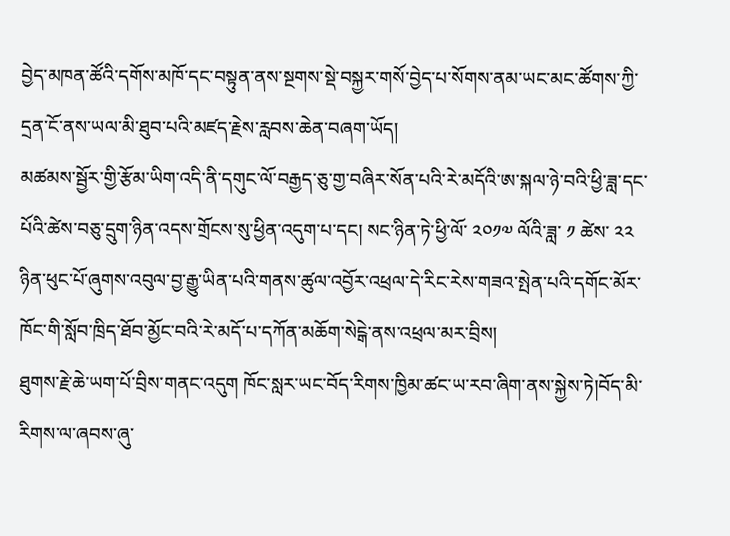བྱེད་མཁན་ཚོའི་དགོས་མཁོ་དང་བསྟུན་ནས་སྔགས་སྡེ་བསྐྱར་གསོ་བྱེད་པ་སོགས་ནམ་ཡང་མང་ཚོགས་ཀྱི་དྲན་ངོ་ནས་ཡལ་མི་ཐུབ་པའི་མཛད་རྗེས་རླབས་ཆེན་བཞག་ཡོད།
མཚམས་སྦྱོར་གྱི་རྩོམ་ཡིག་འདི་ནི་དགུང་ལོ་བརྒྱད་ཅུ་གྱ་བཞིར་སོན་པའི་རེ་མདོའི་ཨ་སྐལ་ཉེ་བའི་ཕྱི་ཟླ་དང་པོའི་ཚེས་བཅུ་དྲུག་ཉིན་འདས་གྲོངས་སུ་ཕྱིན་འདུག་པ་དང། སང་ཉིན་ཏེ་ཕྱི་ལོ་ ༢༠༡༧ ལོའི་ཟླ་ ༡ ཚེས་ ༢༢ ཉིན་ཕུང་པོ་ཞུགས་འབུལ་བྱ་རྒྱུ་ཡིན་པའི་གནས་ཚུལ་འབྱོར་འཕྲལ་དེ་རིང་རེས་གཟའ་སྤེན་པའི་དགོང་མོར་ཁོང་གི་སློབ་ཁྲིད་ཐོབ་མྱོང་བའི་རེ་མདོ་པ་དཀོན་མཆོག་སེངྒེ་ནས་འཕྲལ་མར་བྲིས།
ཐུགས་རྗེ་ཆེ་ཡག་པོ་བྲིས་གནང་འདུག ཁོང་སླར་ཡང་བོད་རིགས་ཁྱིམ་ཚང་ཡ་རབ་ཞིག་ནས་སྐྱེས་ཏེ།བོད་མི་རིགས་ལ་ཞབས་ཞུ་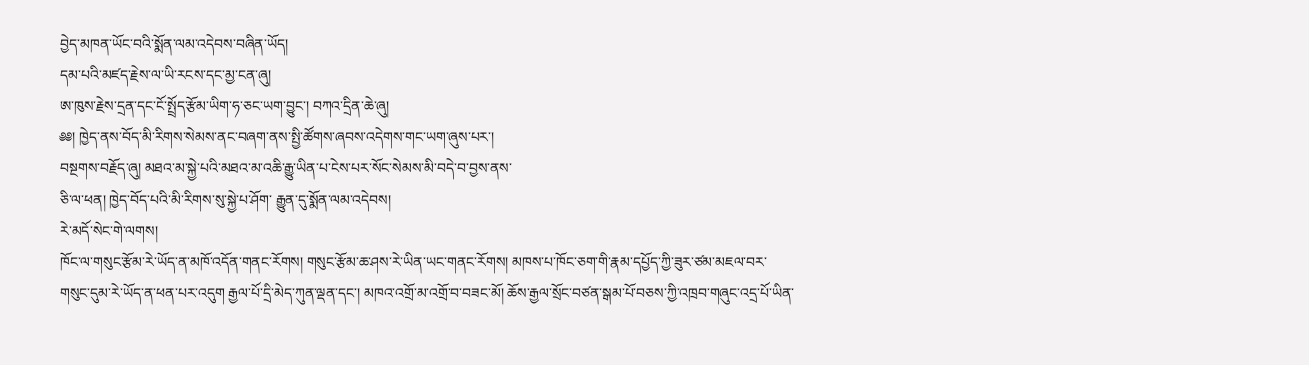བྱེད་མཁན་ཡོང་བའི་སྨོན་ལམ་འདེབས་བཞིན་ཡོད།
དམ་པའི་མཛད་རྗེས་ལ་ཡི་རངས་དང་མྱ་ངན་ཞུ།
ཨ་ཁུས་རྗེས་དྲན་དང་ངོ་སྤྲོད་རྩོམ་ཡིག་ཧ་ཅང་ཡག་བྱུང་། བཀའ་དྲིན་ཆེ་ཞུ།
༅༅། ཁྱེད་ནས་བོད་མི་རིགས་སེམས་ནང་བཞག་ནས་སྤྱི་ཚོགས་ཞབས་འདེགས་གང་ཡག་ཞུས་པར་།
བསྔགས་བརྗོད་ཞུ། མཐའ་མ་སྐྱེ་པའི་མཐའ་མ་འཆི་རྒྱུ་ཡིན་པ་ངེས་པར་སོང་སེམས་མི་བདེ་བ་བྱས་ནས་
ཅི་ལ་ཕན། ཁྱེད་བོད་པའི་མི་རིགས་སུ་སྐྱེ་པ་ཤོག་ རྒྱུན་དུ་སྨོན་ལམ་འདེབས།
རེ་མདོ་སེང་གེ་ལགས།
ཁོང་ལ་གསུང་རྩོམ་རེ་ཡོད་ན་མཁོ་འདོན་གནང་རོགས། གསུང་རྩོམ་ཆ་ཤས་རེ་ཡིན་ཡང་གནང་རོགས། མཁས་པ་ཁོང་ཅག་གི་རྣམ་དཔྱོད་ཀྱི་ཟུར་ཙམ་མཇལ་བར་གསུང་དུམ་རེ་ཡོད་ན་ཕན་པར་འདུག རྒྱལ་པོ་དྲི་མེད་ཀུན་ལྡན་དང་། མཁའ་འགྲོ་མ་འགྲོ་བ་བཟང་མོ། ཆོས་རྒྱལ་སྲོང་བཙན་སྒམ་པོ་བཅས་ཀྱི་འཁྲབ་གཞུང་འདྲ་པོ་ཡིན་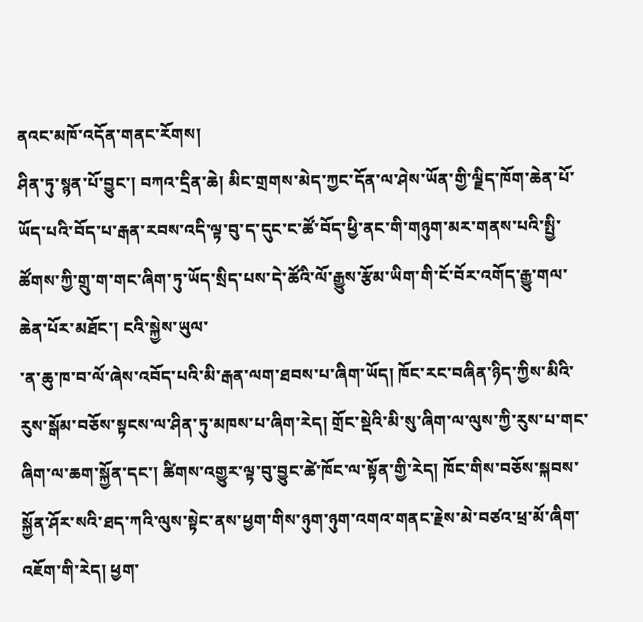ནའང་མཁོ་འདོན་གནང་རོགས།
ཤིན་ཏུ་སྙན་པོ་བྱུང་། བཀའ་དྲིན་ཆེ། མིང་གྲགས་མེད་ཀྱང་དོན་ལ་ཤེས་ཡོན་གྱི་ལྗིད་ཁོག་ཆེན་པོ་ཡོད་པའི་བོད་པ་རྒན་རབས་འདི་ལྟ་བུ་ད་དུང་ང་ཚོ་བོད་ཕྱི་ནང་གི་གཉུག་མར་གནས་པའི་སྤྱི་ཚོགས་ཀྱི་གྲུ་ག་གང་ཞིག་ཏུ་ཡོད་སྲིད་པས་དེ་ཚོའི་ལོ་རྒྱུས་རྩོམ་ཡིག་གི་ངོ་བོར་འགོད་རྒྱུ་གལ་ཆེན་པོར་མཐོང་། ངའི་སྐྱེས་ཡུལ་
་ན་ཆུ་ཁ་བ་ལོ་ཞེས་འབོད་པའི་མི་རྒན་ལག་ཐབས་པ་ཞིག་ཡོད། ཁོང་རང་བཞིན་ཉིད་ཀྱིས་མིའི་རུས་སྒོམ་བཅོས་སྟངས་ལ་ཤིན་ཏུ་མཁས་པ་ཞིག་རེད། གྲོང་སྡེའི་མི་སུ་ཞིག་ལ་ལུས་ཀྱི་རུས་པ་གང་ཞིག་ལ་ཆག་སྐྱོན་དང་། ཚིགས་འགྱུར་ལྟ་བུ་བྱུང་ཚེ་ཁོང་ལ་སྟོན་གྱི་རེད། ཁོང་གིས་བཅོས་སྐབས་སྐྱོན་ཤོར་སའི་ཐད་ཀའི་ལུས་སྟེང་ནས་ཕྱག་གིས་ཉུག་ཉུག་འགའ་གནང་རྗེས་མེ་བཙའ་ཕྲ་མོ་ཞིག་འཇོག་གི་རེད། ཕྱག་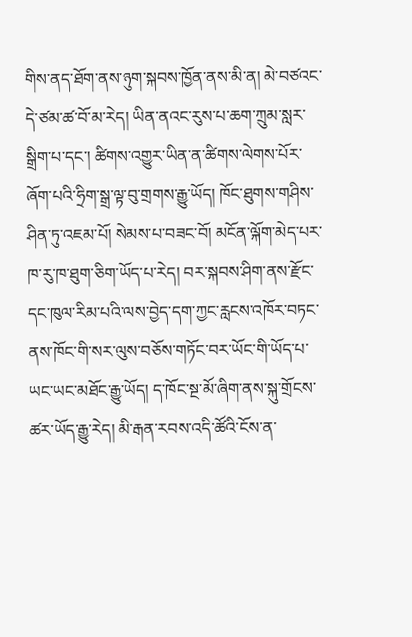གིས་ནད་ཐོག་ནས་ཉུག་སྐབས་ཁྱོན་ནས་མི་ན། མེ་བཙའང་དེ་ཙམ་ཚ་བོ་མ་རེད། ཡིན་ནའང་རུས་པ་ཆག་ཀྲུམ་སླར་སྒྲིག་པ་དང་། ཚིགས་འགྱུར་ཡིན་ན་ཚིགས་ལེགས་པོར་ཞོག་པའི་ཧྲིག་སྒྲ་ལྟ་བུ་གྲགས་རྒྱུ་ཡོད། ཁོང་ཐུགས་གཤིས་ཤིན་ཏུ་འཇམ་པོ། སེམས་པ་བཟང་བོ། མངོན་ལྐོག་མེད་པར་ཁ་རུ་ཁ་ཐུག་ཅིག་ཡོད་པ་རེད། བར་སྐབས་ཤིག་ནས་རྫོང་དང་ཁུལ་རིམ་པའི་ལས་བྱེད་དག་ཀྱང་རླངས་འཁོར་བཏང་ནས་ཁོང་གི་སར་ལུས་བཅོས་གཏོང་བར་ཡོང་གི་ཡོད་པ་ཡང་ཡང་མཐོང་རྒྱུ་ཡོད། ད་ཁོང་སྔ་མོ་ཞིག་ནས་སྐུ་གྲོངས་ཚར་ཡོད་རྒྱུ་རེད། མི་རྒན་རབས་འདི་ཚོའི་ངོས་ན་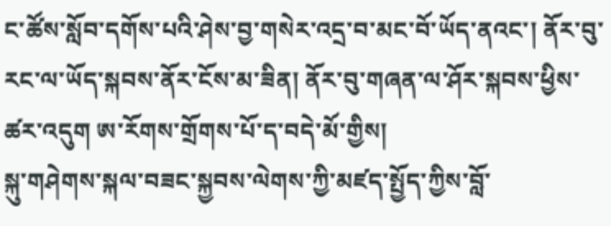ང་ཚོས་སློབ་དགོས་པའི་ཤེས་བྱ་གསེར་འདྲ་བ་མང་བོ་ཡོད་ནའང་། ནོར་བུ་རང་ལ་ཡོད་སྐབས་ནོར་ངོས་མ་ཟིན། ནོར་བུ་གཞན་ལ་ཤོར་སྐབས་ཕྱིས་ཚར་འདུག ཨ་རོགས་གྲོགས་པོ་ད་བདེ་མོ་གྱིས།
སྐུ་གཤེགས་སྐལ་བཟང་སྐྱབས་ལེགས་ཀྱི་མཛད་སྤྱོད་ཀྱིས་བློ་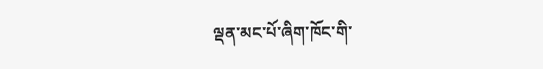ལྡན་མང་པོ་ཞིག་ཁོང་གི་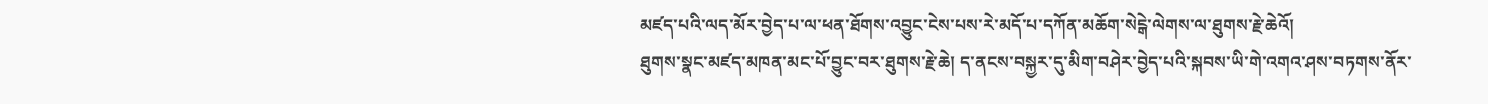མཛད་པའི་ལད་མོར་བྱེད་པ་ལ་ཕན་ཐོགས་འབྱུང་ངེས་པས་རེ་མདོ་པ་དཀོན་མཆོག་སེངྒེ་ལེགས་ལ་ཐུགས་རྗེ་ཆེའོ།
ཐུགས་སྣང་མཛད་མཁན་མང་པོ་བྱུང་བར་ཐུགས་རྗེ་ཆེ། ད་ནངས་བསྐྱར་དུ་མིག་བཤེར་བྱེད་པའི་སྐབས་ཡི་གེ་འགའ་ཤས་བཏགས་ནོར་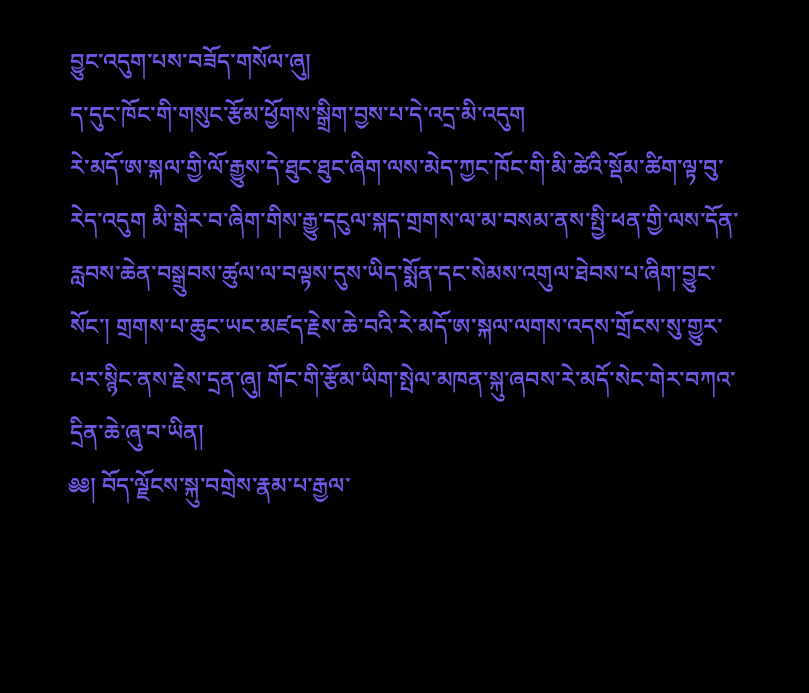བྱུང་འདུག་པས་བཟོད་གསོལ་ཞུ།
ད་དུང་ཁོང་གི་གསུང་རྩོམ་ཕྱོགས་སྒྲིག་བྱས་པ་དེ་འདྲ་མི་འདུག
རེ་མདོ་ཨ་སྐལ་གྱི་ལོ་རྒྱུས་དེ་ཐུང་ཐུང་ཞིག་ལས་མེད་ཀྱང་ཁོང་གི་མི་ཚེའི་སྡོམ་ཚིག་ལྟ་བུ་རེད་འདུག མི་སྒེར་བ་ཞིག་གིས་རྒྱུ་དངུལ་སྐད་གྲགས་ལ་མ་བསམ་ནས་སྤྱི་ཕན་གྱི་ལས་དོན་རླབས་ཆེན་བསྒྲུབས་ཚུལ་ལ་བལྟས་དུས་ཡིད་སྨོན་དང་སེམས་འགུལ་ཐེབས་པ་ཞིག་བྱུང་སོང་། གྲགས་པ་ཆུང་ཡང་མཛད་རྗེས་ཆེ་བའི་རེ་མདོ་ཨ་སྐལ་ལགས་འདས་གྲོངས་སུ་གྱུར་པར་སྙིང་ནས་རྗེས་དྲན་ཞུ། གོང་གི་རྩོམ་ཡིག་སྤེལ་མཁན་སྐུ་ཞབས་རེ་མདོ་སེང་གེར་བཀའ་དྲིན་ཆེ་ཞུ་བ་ཡིན།
༅༅། བོད་ལྗོངས་སྐུ་བགྲེས་རྣམ་པ་རྒྱལ་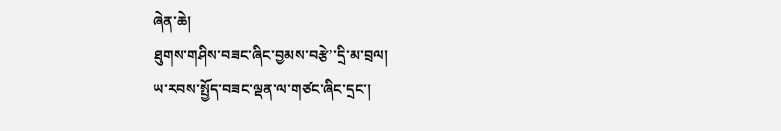ཞེན་ཆེ།
ཐུགས་གཤིས་བཟང་ཞིང་བྱམས་བརྩེ’་དྲི་མ་བྲལ།
ཡ་རབས་སྤྱོད་བཟང་ལྡན་ལ་གཙང་ཞིང་དྲང་།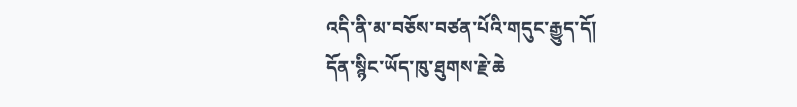འདི་ནི་མ་བཅོས་བཙན་པོའི་གདུང་རྒྱུད་དོ།
དོན་སྙིང་ཡོད་ཁུ་ཐུགས་རྗེ་ཆེ